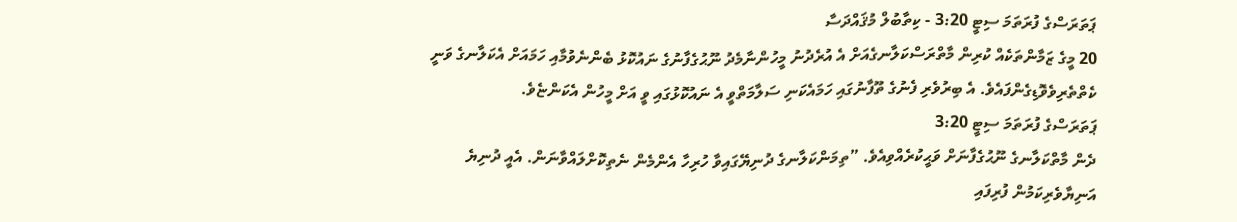ޕަތަރަސްގެ ފުރަތަމަ ސިޓީ 3:20 - ކިތާބުލް މުޤައްދަސާ
20 މީގެ ޒަމާންތަކެއް ކުރިން މާތްރަސްކަލާނގެއަށް އެ އުރެދުނު މީހުންނާމެދު ނޫޙުގެފާނުގެ ނައުކޮޅު ބެންނެވުމާއި ހަމައަށް އެކަލާނގެ ވަނީ ކެތްތެރިވެވޮޑިގެންފައެވެ. އެ ބިރުވެރި ފެނުގެ ތޫފާނުގައި ހަމައެކަނި ސަލާމަތްވީ އެ ނައުކޮޅުގައި ވީ އަށް މީހުން އެކަންޏެވެ.
ޕަތަރަސްގެ ފުރަތަމަ ސިޓީ 3:20
ދެން މާތްކަލާނގެ ނޫޙުގެފާނަށް ވަޙީކުރެއްވިއެވެ. ”ތިމަންކަލާނގެ ދުނިޔޭގައިވާ ހުރިހާ އެންމެން ނެތިކޮށްލައްވާނަން. އެއީ ދުނިޔެ އަނިޔާވެރިކަމުން ފުރިފައި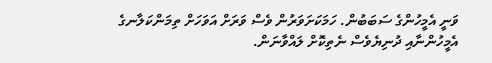ވަނީ އެމީހުންގެ ސަބަބުން. ހަމަކަށަވަރުން ވެސް ވަރަށް އަވަހަށް ތިމަންކަލާނގެ އެމީހުންނާއި ދުނިޔެވެސް ނެތިކޮށް ލައްވާނަން.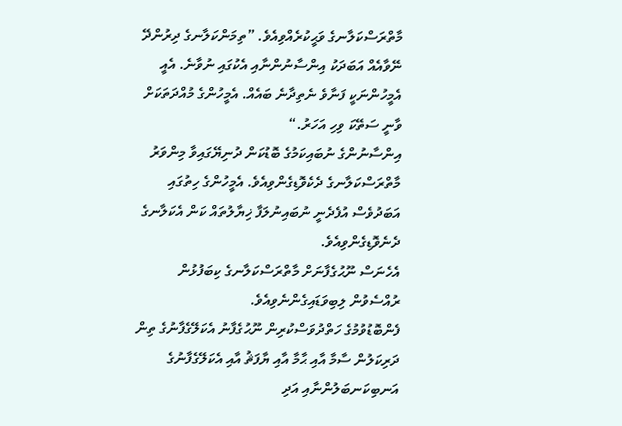މާތްރަސްކަލާނގެ ވަޙީކުރެއްވިއެވެ. ”ތިމަންކަލާނގެ ދިރުންދޭ ނޭވާއެއް އަބަދަކު އިންސާނުންނާއި އެކުގައި ނުވާނެ. އެއީ އެމީހުންނަކީ ފަނާވެ ނެތިދާނެ ބައެއް. އެމީހުންގެ މުއްދަތަކަށް ވާނީ ސަތޭކަ ވިހި އަހަރު.“
އިންސާނުންގެ ނުބައިކަމުގެ ބޮޑުކަން ދުނިޔޭގައިވާ މިންވަރު މާތްރަސްކަލާނގެ ދެކެވޮޑިގެންވިއެވެ. އެމީހުންގެ ހިތުގައި އަބަދުވެސް އުފެދެނީ ނުބައިނުލަފާ ޚިޔާލުތައް ކަން އެކަލާނގެ ދެނެވޮޑިގެންވިއެވެ.
އެހެނަސް ނޫޙުގެފާނަށް މާތްރަސްކަލާނގެ ކިބަފުޅުން ރުއްސެވުން ލިބިވަޑައިގެންނެވިއެވެ.
ފެންބޮޑުވުމުގެ ހަތްދުވަސްކުރިން ނޫޙުގެފާނު އެކަލޭގެފާނުގެ ތިން ދަރިކަލުން ސާމާ އާއި ޙާމާ އާއި ޔާފަޘު އާއި އެކަލޭގެފާނުގެ އަނބިކަނބަލުންނާއި އަދި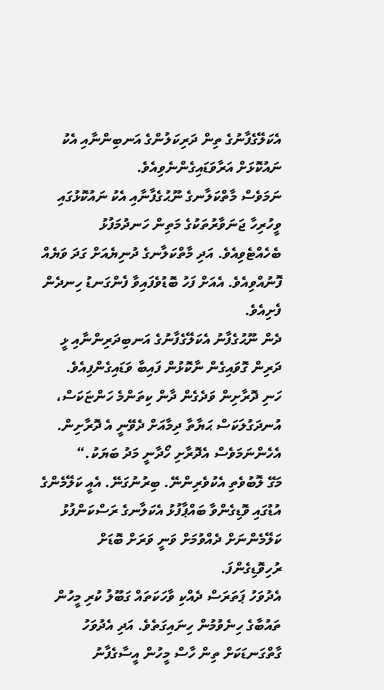އެކަލޭގެފާނުގެ ތިން ދަރިކަލުންގެ އަނބިންނާއި އެކު ނައުކޮޅަށް އަރާވަޑައިގެންނެވިއެވެ.
ނަމަވެސް މާތްކަލާނގެ ނޫޙުގެފާނާއި އެކު ނައުކޮޅުގައި ވީހުރިހާ ޖަނަވާރުތަކުގެ މަތިން ހަނދުމަފުޅު ބެހެއްޓެވިއެވެ. އަދި މާތްކަލާނގެ ދުނިޔެއަށް ގަދަ ވަޔެއް ފޮނުއްވިއެވެ. އެއަށް ފަހު ބޮޑުވެފައިވާ ފެންގަނޑު ހިނދެން ފެށިއެވެ.
ދެން ނޫޙުގެފާނު އެކަލޭގެފާނުގެ އަނބިދަރިންނާއި ޅީ ދަރިން ގޮވައިގެން ނާކޮޅުން ފައިބާ ވަޑައިގެންފިއެވެ.
ހަނި ދޮރާށިން ވަދެގެން ދާން ކިތަންމެ ހަންޏަކަސް، އުނދަގުލަކަސް ޙަޔާތާ ދިމާއަށް ދެވޭނީ އެ ދޮރާށިން. އެހެންނަމަވެސް އެދޮރާށި ހޯދާނީ މަދު ބަޔަކު.“
މަގޭ ލޮބުވެތި އެކުވެރިންނޭ. ބިރުނުގަނޭ. އެއީ ކަލޭމެންގެ އުޑުގައި ވޮޑިގެންވާ ބައްޕާފުޅު އެކަލާނގެ ރަސްކަންފުޅު ކަލޭމެންނަށް ދެއްވުމަށް ވަނީ ވަރަށް ބޮޑަށް ރުހިވޮޑިގެންފަ.
އެދުވަހު ޕަތަރަސް ދެއްކި ވާހަކަތައް ގަބޫލު ކުރި މީހުން ތައުބާގެ ހިނެވުމުން ހިނައިގަތެވެ. އަދި އެދުވަހު ގާތްގަނޑަކަށް ތިން ހާސް މީހުން އީސާގެފާނު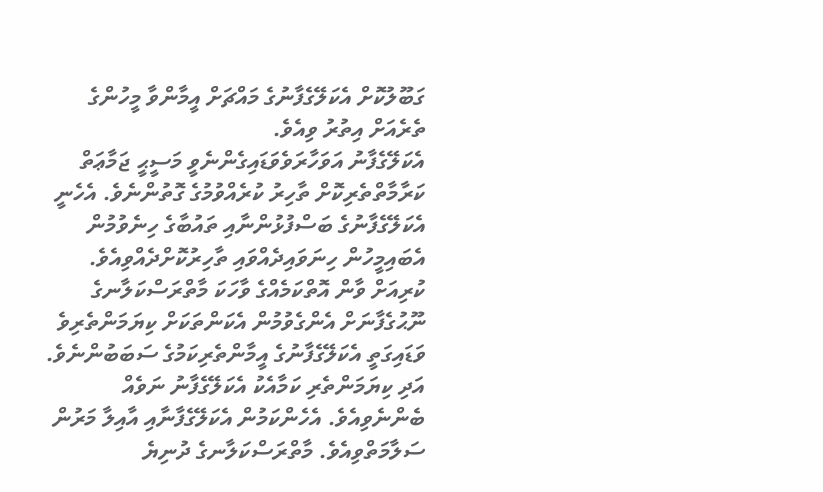ގަބޫލުކޮށް އެކަލޭގެފާނުގެ މައްޗަށް އީމާންވާ މީހުންގެ ތެރެއަށް އިތުރު ވިއެވެ.
އެކަލޭގެފާނު އަވަހާރަވެވަޑައިގެންނެވީ މަސީޙީ ޖަމާޢަތް ކަރާމާތްތެރިކޮށް ތާހިރު ކުރެއްވުމުގެ ގޮތުންނެވެ. އެހެނީ އެކަލޭގެފާނުގެ ބަސްފުޅުންނާއި ތައުބާގެ ހިނެވުމުން އެބައިމީހުން ހިނަވައިދެއްވައި ތާހިރުކޮށްދެއްވިއެވެ.
ކުރިއަށް ވާން އޮތްކަމެއްގެ ވާހަކަ މާތްރަސްކަލާނގެ ނޫޙުގެފާނަށް އެންގެވުމުން އެކަންތަކަށް ކިޔަމަންތެރިވެ ވަޑައިގަތީ އެކަލޭގެފާނުގެ އީމާންތެރިކަމުގެ ސަބަބުންނެވެ. އަދި ކިޔަމަންތެރި ކަމާއެކު އެކަލޭގެފާނު ނަވެއް ބެންނެވިއެވެ. އެހެންކަމުން އެކަލޭގެފާނާއި އާއިލާ މަރުން ސަލާމަތްވިއެވެ. މާތްރަސްކަލާނގެ ދުނިޔެ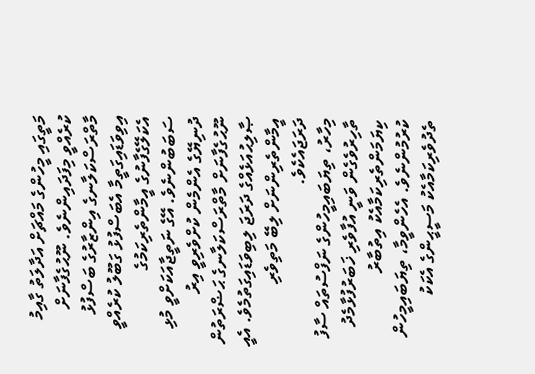މަތީގައި މީހުންގެ މައްޗަށް އަދާލަތު ގާއިމު ކުރެއްވީ މިފަދައިންނެވެ. ނޫޙުގެފާނަށް މާތްރަސްކަލާނގެ އިންޒާރުގެ ބަސްފުޅު އިވިވަޑައިގަތީމާ އެބަސްފުޅު ގަބޫލު ކުރެއްވީ އެކަލޭގެފާނުގެ އީމާންތެރިކަމުގެ ސަބަބުންނެވެ. އޭގެ ނަތީޖާއަކަށްވީ މުޅި ދުނިޔޭގެ އެންމެން ކުށްވެރިވީ އިރު ނޫޙުގެފާނަށް މާތްރަސްކަލާނގެ ޙަޟްރަތުން ޞާލިޙުއަޅެއްގެ ދަރަޖަ ލިބިވަޑައިގަތުމެވެ. އެއީ އީމާންތެރިންނަށް ލިބޭ މަތިވެރި ދަރަޖައެކެވެ.
މިހާރު، ތިޔަބައިމީހުންގެ ނަފްސުތައް ސާފު ތާހިރުވެގެން ވަނީ އުފާވެރި ޚަބަރުފުޅާމެދު ކިޔަމަންތެރިކަމާއެކު އިތުބާރު ކުރުމުންނެވެ. އެހެންވީމާ، ތިޔަބައިމީހުން ތެދުވެރިކަމާއެކު މަސީޙީންގެ އެކަކު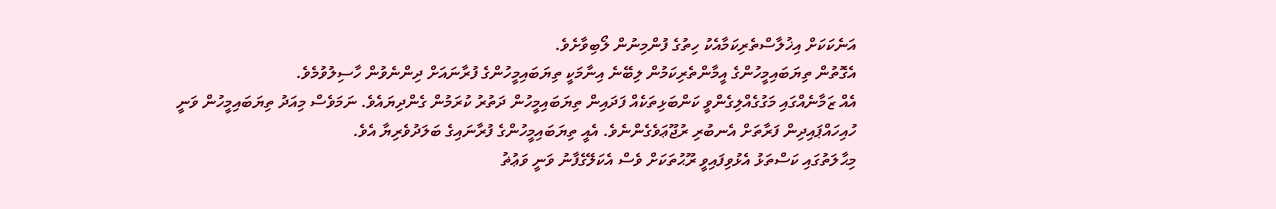އަނެކަކަށް އިޚުލާސްތެރިކަމާއެކު ހިތުގެ ފުންމިނުން ލޯބިވާށެވެ.
އެގޮތުން ތިޔަބައިމީހުންގެ އީމާންތެރިކަމުން ލިބޭނެ އިނާމަކީ ތިޔަބައިމީހުންގެ ފުރާނައަށް ދިންނެވުން ހާސިލުވުމެވެ.
އެއް ޒަމާނެއްގައި މަގުގެއްލިގެންވީ ކަންބަޅިތަކެއް ފަދައިން ތިޔަބައިމީހުން ދަތުރު ކުރަމުން ގެންދިޔައެވެ. ނަމަވެސް މިއަދު ތިޔަބައިމީހުން ވަނީ ހުއިހައްޕައިދިން ފަރާތަށް އެނބުރި ރުޖޫޢަވެގެންނެވެ. އެއީ ތިޔަބައިމީހުންގެ ފުރާނައިގެ ބަލަދުވެރިޔާ އެވެ.
މިޙާލަތުގައި ކަސްތަޅު އެޅުވިފައިވީ ރޫޙުތަކަށް ވެސް އެކަލޭގެފާނު ވަނީ ވަޢުޡު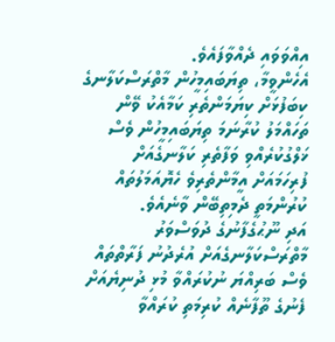އިއްވަވައި ދެއްވާފައެވެ.
އެހެންވީމާ، ތިޔަބައިމީހުން މާތްރަސްކަލާނގެ ކިބަފުޅަށް ކިޔަމަންތެރި ކަމާއެކު ވޭން ތަހައްމަލު ކުރާނަމަ ތިޔަބައިމީހުން ވެސް ޚަލްގުކުރެއްވި ވަފާތެރި ކަލާނގެއަށް ފުރިހަމައަށް އީމާންތެރިވެ ހެޔޮއަމަލުތައް ކުރުންމަތީ ދެމިތިބޭން ވާނެއެވެ.
އަދި ނޫޙުގެފާނުގެ ދުވަސްވަރު މާތްރަސްކަލާނގެއަށް އުރެދުނު ފަރާތްތައް ވެސް ބަރިއްޔަ ނުކުރައްވާ މުޅި ދުނިޔެއަށް ފެނުގެ ތޫފާނެއް ކުރިމަތި ކުރައްވާ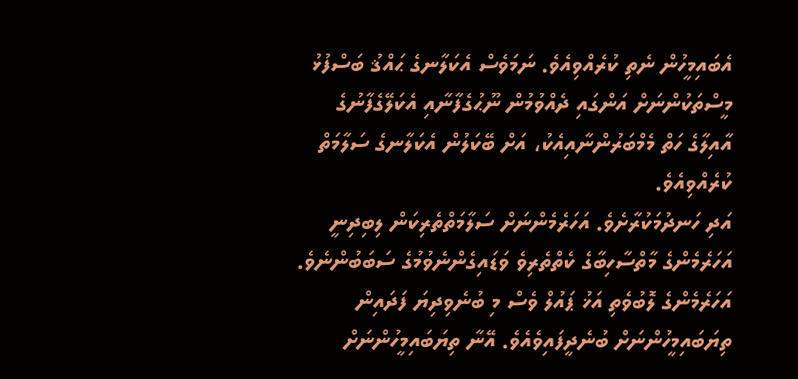އެބައިމީހުން ނެތި ކުރެއްވިއެވެ. ނަމަވެސް އެކަލާނގެ ޙައްޤު ބަސްފުޅު މީސްތަކުންނަށް އަންގައި ދެއްވުމުން ނޫޙުގެފާނާއި އެކަލޭގެފާނުގެ އާއިލާގެ ހަތް މެމްބަރުންނާއިއެކު، އަށް ބޭކަލުން އެކަލާނގެ ސަލާމަތް ކުރެއްވިއެވެ.
އަދި ހަނދުމަކުރާށެވެ. އަހަރެމެންނަށް ސަލާމަތްތެރިކަން ލިބިދިނީ އަހަރެމެންގެ މާތްސާހިބާގެ ކެތްތެރިވެ ވަޑައިގެންނެވުމުގެ ސަބަބުންނެވެ. އަހަރެމެންގެ ލޮބުވެތި އަޚު ޕައުލް ވެސް މި ބުނެވިދިޔަ ފަދައިން ތިޔަބައިމީހުންނަށް ބުނެދީފައިވެއެވެ. އޭނާ ތިޔަބައިމީހުންނަށް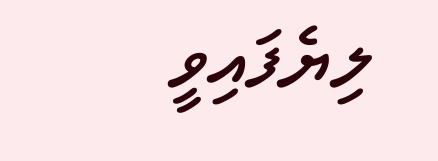ލިޔެފައިވީ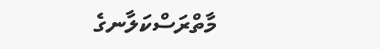މާތްރަސްކަލާނގެ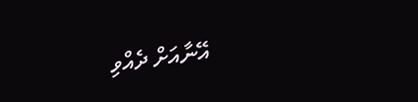އޭނާއަށް ދެއްވި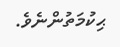ޙިކުމަތުންނެވެ.